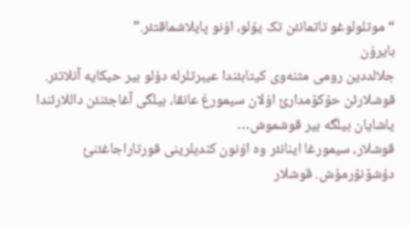“موتلولوغو تاتمانئن تک یۇلو، اۇنو پایلاشماقتئر.”
بایرۇن
جلالددین رومی مثنەوی کیتابئندا عیبرتلرلە دۇلو بیر حیکایە آنلاتئر.
قوشلارئن حۆکۆمدارئ اۇلان سیمورغ عانقا، بیلگی آغاجئنئن داللارئندا یاشایان بیلگە بیر قوشموش…
قوشلار، سیمورغا اینانئر وە اۇنون کندیلرینی قورتاراجاغئنئ دۆشۆنۆرمۆش. قوشلار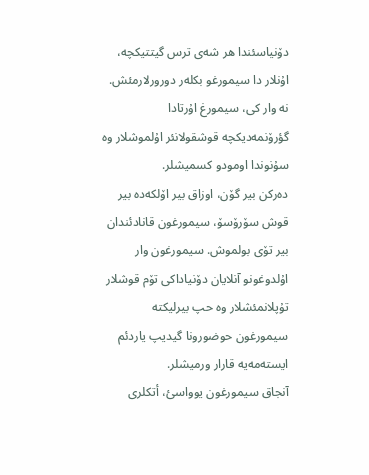دۆنیاسئندا هر شەی ترس گیتتیکچە، اۇنلار دا سیمورغو بکلەر دورورلارمئش. نە وار کی، سیمورغ اۇرتادا گؤرۆنمەدیکچە قوشقولانئر اۇلموشلار وە سۇنوندا اومودو کسمیشلر.
دەرکن بیر گۆن، اوزاق بیر اۆلکەدە بیر قوش سۆرۆسۆ، سیمورغون قانادئندان بیر تۆی بولموش. سیمورغون وار اۇلدوغونو آنلایان دۆنیاداکی تۆم قوشلار تۇپلانمئشلار وە حپ بیرلیکتە سیمورغون حوضورونا گیدیپ یاردئم ایستەمەیە قارار ورمیشلر.
آنجاق سیمورغون یوواسئ، أتکلری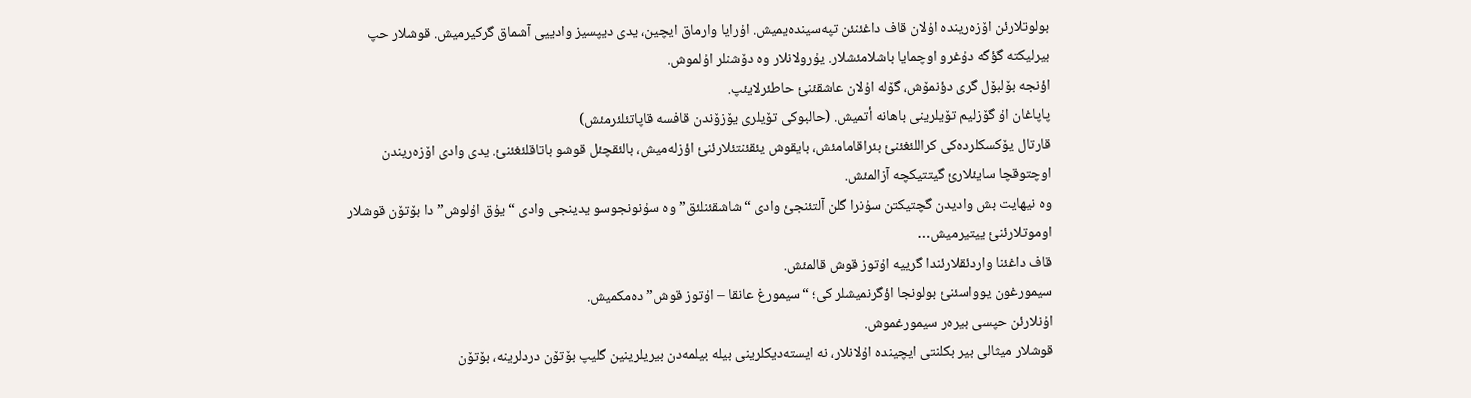بولوتلارئن اۆزەریندە اۇلان قاف داغئنئن تپەسیندەیمیش. اۇرایا وارماق ایچین، یدی دیپسیز وادییی آشماق گرکیرمیش. قوشلار حپ بیرلیکتە گؤگە دۇغرو اوچمایا باشلامئشلار. یۇرولانلار وە دۆشنلر اۇلموش.
اؤنجە بۆلبۆل گری دؤنمۆش، گۆلە اۇلان عاشقئنئ حاطئرلایئپ.
پاپاغان اۇ گۆزلیم تۆیلرینی باهانە أتمیش. (حالبوکی تۆیلری یۆزۆندن قافسە قاپاتئلئرمئش)
قارتال یۆکسکلردەکی کراللئغئنئ بئراقامامئش، بایقوش یئقئنتئلارئنئ اؤزلەمیش، بالئقچئل قوشو باتاقلئغئنئ. یدی وادی اۆزەریندن اوچتوقچا سایئلارئ گیتتیکچە آزالمئش.
وە نیهایت بش وادیدن گچتیکتن سۇنرا گلن آلتئنجئ وادی “شاشقئنلئق” وە سۇنونجوسو یدینجی وادی “یۇق اۇلوش” دا بۆتۆن قوشلار اوموتلارئنئ ییتیرمیش…
قاف داغئنا واردئقلارئندا گرییە اۇتوز قوش قالمئش.
سیمورغون یوواسئنئ بولونجا اؤگرنمیشلر کی؛ “سیمورغ عانقا – اۇتوز قوش” دەمکمیش.
اۇنلارئن حپسی بیرەر سیمورغموش.
قوشلار میثالی بیر بکلنتی ایچیندە اۇلانلار، نە ایستەدیکلرینی بیلە بیلمەدن بیریلرینین گلیپ بۆتۆن دردلرینە، بۆتۆن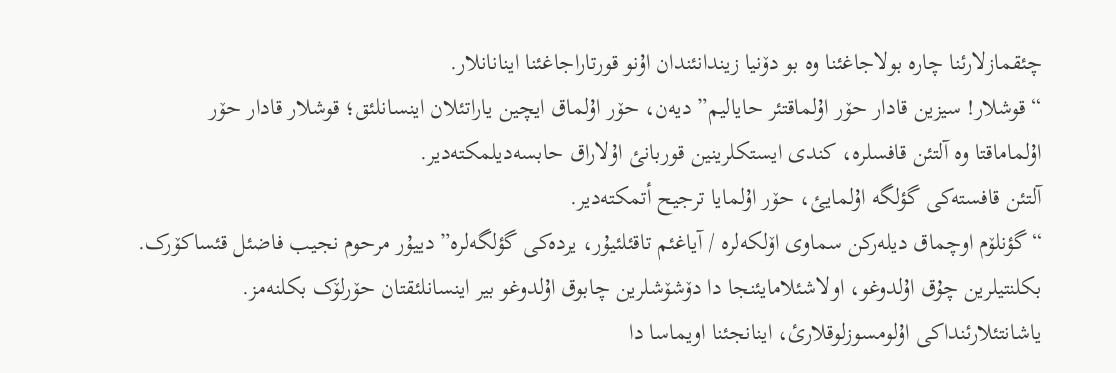چئقمازلارئنا چارە بولاجاغئنا وە بو دۆنیا زیندانئندان اۇنو قورتاراجاغئنا اینانانلار.
“قوشلار! سیزین قادار حۆر اۇلماقتئر حایالیم” دیەن، حۆر اۇلماق ایچین یاراتئلان اینسانلئق؛ قوشلار قادار حۆر اۇلماماقتا وە آلتئن قافسلرە، کندی ایستکلرینین قوربانئ اۇلاراق حابسەدیلمکتەدیر.
آلتئن قافستەکی گؤلگە اۇلمایئ، حۆر اۇلمایا ترجیح أتمکتەدیر.
“گؤنلۆم اوچماق دیلەرکن سماوی اۆلکەلرە / آیاغئم تاقئلئیۇر، یردەکی گؤلگەلرە” دییۇر مرحوم نجیب فاضئل قئساکۆرک.
بکلنتیلرین چۇق اۇلدوغو، اولاشئلامایئنجا دا دۆشۆشلرین چابوق اۇلدوغو بیر اینسانلئقتان حۆرلۆک بکلنەمز.
یاشانتئلارئنداکی اۇلومسوزلوقلارئ، اینانجئنا اویماسا دا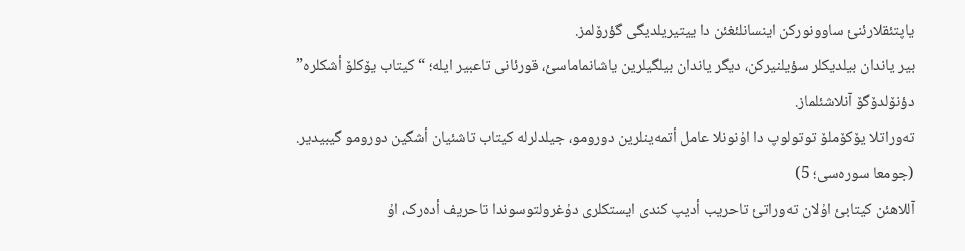یاپتئقلارئنئ ساوونورکن اینسانلئغئن دا ییتیریلدیگی گؤرۆلمز.
بیر یاندان بیلدیکلر سؤیلنیرکن، دیگر یاندان بیلگیلرین یاشانماماسئ، قورئانی تاعبیر ایلە؛ “کیتاب یۆکلۆ أشکلرە” دؤنۆلدۆگۆ آنلاشئلماز.
تەوراتلا یۆکۆملۆ توتولوپ دا اۇنونلا عامل أتمەینلرین دورومو، جیلدلرلە کیتاب تاشئیان أشگین دورومو گیبیدیر. (جومعا سورەسی؛ 5)
آللاهئن کیتابئ اۇلان تەوراتئ تاحریب أدیپ کندی ایستکلری دۇغرولتوسوندا تاحریف أدەرک، اۇ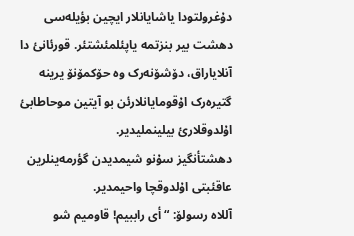دۇغرولتودا یاشایانلار ایچین بؤیلەسی دهشت بیر بنزتمە یاپئلمئشتئر. قورئانئ دا آنلایاراق، دۆشۆنەرک وە حۆکمۆنۆ یرینە گتیرەرک اۇقومایانلارئن بو آیتین موحاطابئ اۇلدوقلارئ بیلینملیدیر.
دهشتأنگیز سۇنو شیمدیدن گؤرمەینلرین عاقئبتی اۇلدوقچا واحیمدیر.
آللاە رسولۆ: “أی راببیم! قاومیم شو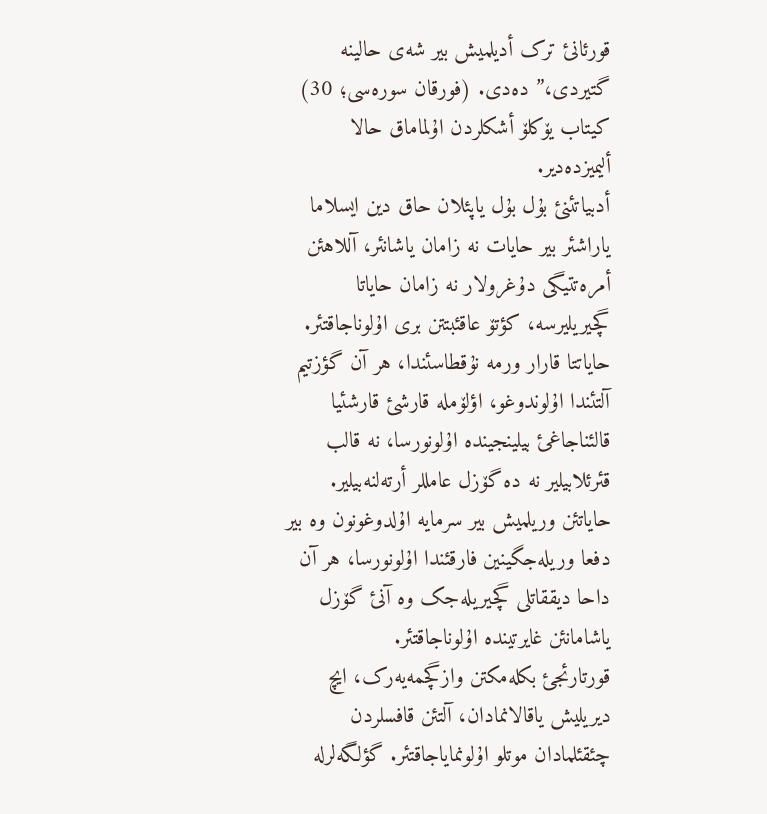قورئانئ ترک أدیلمیش بیر شەی حالینە گتیردی،” دەدی. (فورقان سورەسی؛ 30)
کیتاب یۆکلۆ أشکلردن اۇلماماق حالا ألیمیزدەدیر.
أدبیاتئنئ بۇل بۇل یاپئلان حاق دین ایسلاما یاراشئر بیر حایات نە زامان یاشانئر، آللاهئن أمرەتتیگی دۇغرولار نە زامان حایاتا گچیریلیرسە، کؤتۆ عاقئبتتن بری اۇلوناجاقتئر.
حایاتتا قارار ورمە نۇقطاسئندا، هر آن گؤزتیم آلتئندا اۇلوندوغو، اؤلۆملە قارشئ قارشئیا قالئناجاغئ بیلینجیندە اۇلونورسا، نە قالب قئرئلابیلیر نە دە گۆزل عامللر أرتەلنەبیلیر.
حایاتئن وریلمیش بیر سرمایە اۇلدوغونون وە بیر دفعا وریلەجگینین فارقئندا اۇلونورسا، هر آن داحا دیققاتلی گچیریلەجک وە آنئ گۆزل یاشامانئن غایرتیندە اۇلوناجاقتئر.
قورتارئجئ بکلەمکتن وازگچمەیەرک، ایچ دیریلیش یاقالانمادان، آلتئن قافسلردن چئقئلمادان موتلو اۇلونمایاجاقتئر. گؤلگەلرلە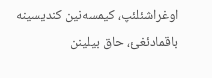اوغراشئلئپ، کیمسەنین کندیسینە باقمادئغئ، حاق بیلینن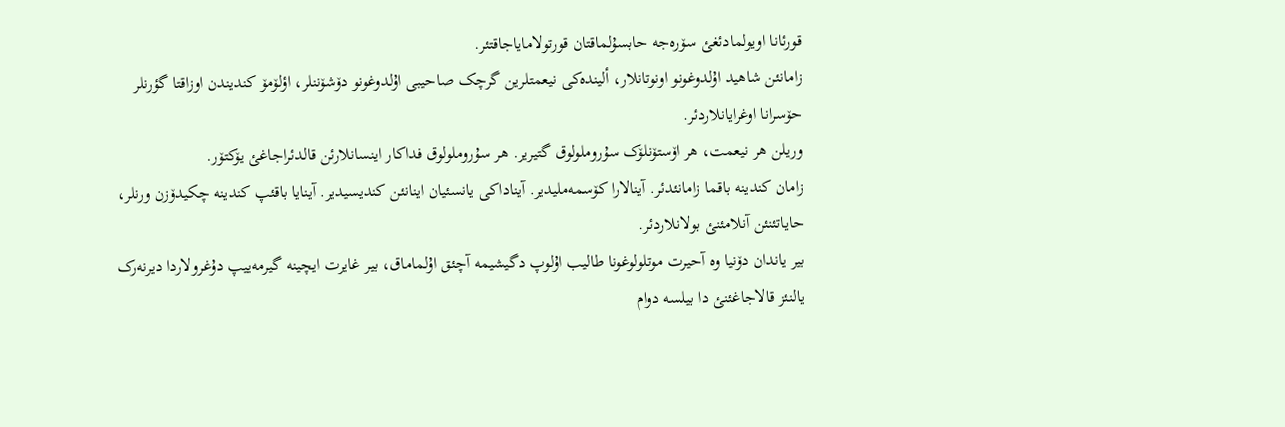قورئانا اویولمادئغئ سۆرەجە حابسۇلماقتان قورتولامایاجاقتئر.
زامانئن شاهید اۇلدوغونو اونوتانلار، ألیندەکی نیعمتلرین گرچک صاحیبی اۇلدوغونو دۆشۆننلر، اؤلۆمۆ کندیندن اوزاقتا گؤرنلر حۆسرانا اوغرایانلاردئر.
وریلن هر نیعمت، هر اۆستۆنلۆک سۇروملولوق گتیریر. هر سۇروملولوق فداکار اینسانلارئن قالدئراجاغئ یۆکتۆر.
زامان کندینە باقما زامانئدئر. آینالارا کۆسمەملیدیر. آیناداکی یانسئیان اینانئن کندیسیدیر. آینایا باقئپ کندینە چکیدۆزن ورنلر، حایاتئنئن آنلامئنئ بولانلاردئر.
بیر یاندان دۆنیا وە آحیرت موتلولوغونا طالیب اۇلوپ دگیشیمە آچئق اۇلماماق، بیر غایرت ایچینە گیرمەییپ دۇغرولاردا دیرنەرک یالنئز قالاجاغئنئ دا بیلسە دوام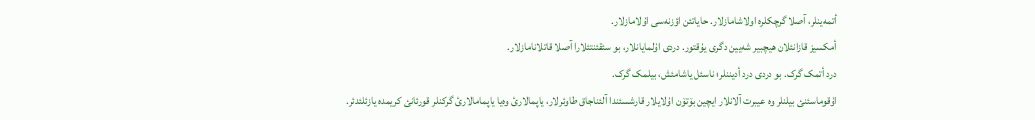أتمەینلر، آصلا گرچکلرە اولاشامازلار. حایاتئن اؤزنەسی اۇلامازلار.
أمکسیز قازانئلان هیچبیر شەیین دگری یۇقتور. دردی اۇلمایانلار، بو سئقئنتئلارا آصلا قاتلانامازلار.
درد أتمک گرک. بو دردی درد أدیننلر؛ ناسئل یاشامئش، بیلمک گرک.
اۇقوماسئنئ بیلنلر وە عیبرت آلانلار ایچین بۆتۆن اۇلایلار قارشسئندا آلئناجاق طاوئرلار، یاپمالارئ وەیا یاپمامالارئ گرکنلر قورئانئ کریمدە یازئلئدئر.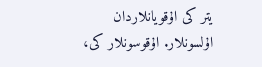یتر کی اۇقویانلاردان اۇلسونلار. اۇقوسونلار کی،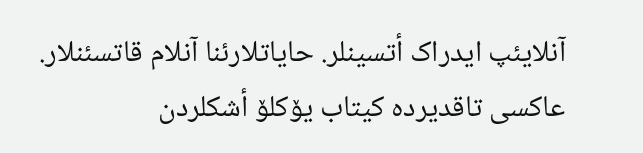آنلایئپ ایدراک أتسینلر. حایاتلارئنا آنلام قاتسئنلار. عاکسی تاقدیردە کیتاب یۆکلۆ أشکلردن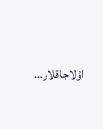اۇلاجاقلار…